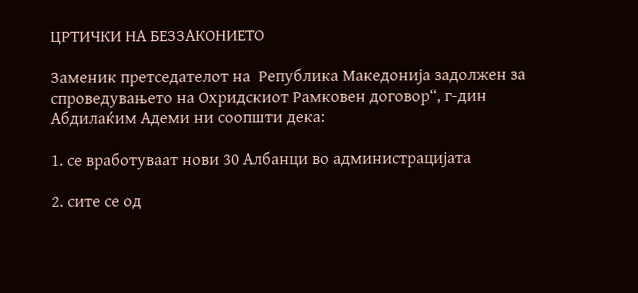ЦРТИЧКИ НА БЕЗЗАКОНИЕТО

Заменик претседателот на  Република Македонија задолжен за спроведувањето на Охридскиот Рамковен договор“, г-дин Абдилаќим Адеми ни соопшти дека:

1. се вработуваат нови 30 Албанци во администрацијата

2. сите се од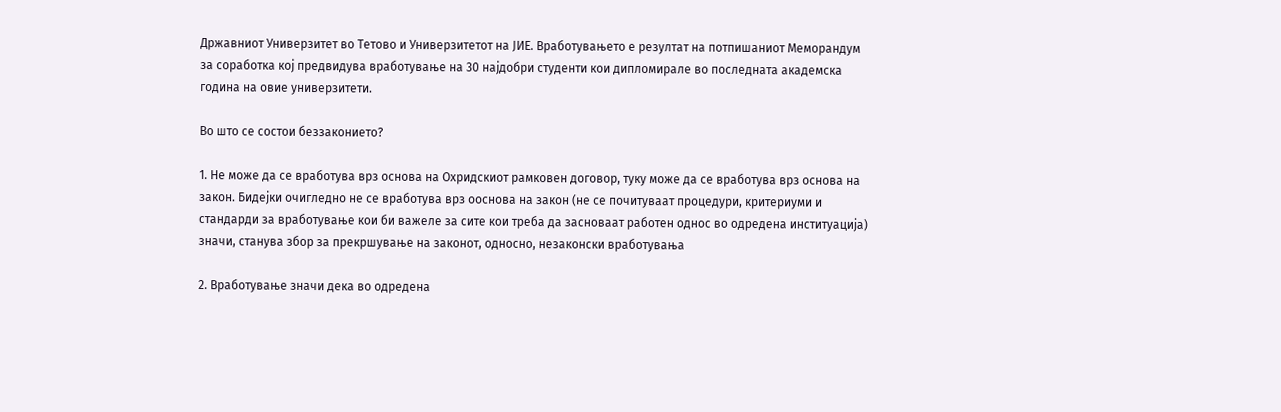Државниот Универзитет во Тетово и Универзитетот на ЈИЕ. Вработувањето е резултат на потпишаниот Меморандум за соработка кој предвидува вработување на 30 најдобри студенти кои дипломирале во последната академска година на овие универзитети.

Во што се состои беззаконието?

1. Не може да се вработува врз основа на Охридскиот рамковен договор, туку може да се вработува врз основа на закон. Бидејки очигледно не се вработува врз ооснова на закон (не се почитуваат процедури, критериуми и стандарди за вработување кои би важеле за сите кои треба да засноваат работен однос во одредена институација) значи, станува збор за прекршување на законот, односно, незаконски вработувања

2. Вработување значи дека во одредена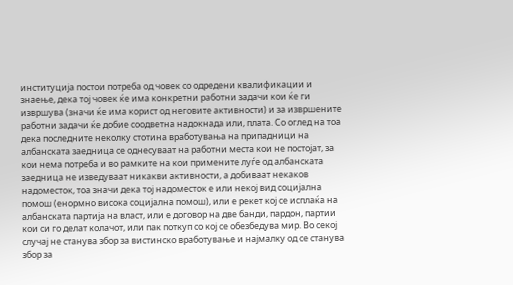институција постои потреба од човек со одредени квалификации и знаење, дека тој човек ќе има конкретни работни задачи кои ќе ги извршува (значи ќе има корист од неговите активности) и за извршените работни задачи ќе добие соодветна надокнада или, плата. Со оглед на тоа дека последните неколку стотина вработувања на припадници на албанската заедница се однесуваат на работни места кои не постојат, за кои нема потреба и во рамките на кои примените луѓе од албанската заедница не изведуваат никакви активности, а добиваат некаков надоместок, тоа значи дека тој надоместок е или некој вид социјална помош (енормно висока социјална помош), или е рекет кој се исплаќа на албанската партија на власт, или е договор на две банди, пардон, партии кои си го делат колачот, или пак поткуп со кој се обезбедува мир. Во секој случај не станува збор за вистинско вработување и најмалку од се станува збор за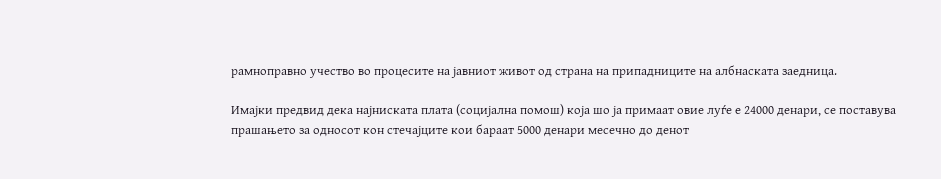рамноправно учество во процесите на јавниот живот од страна на припадниците на албнаската заедница.

Имајки предвид дека најниската плата (социјална помош) која шо ја примаат овие луѓе е 24000 денари, се поставува прашањето за односот кон стечајците кои бараат 5000 денари месечно до денот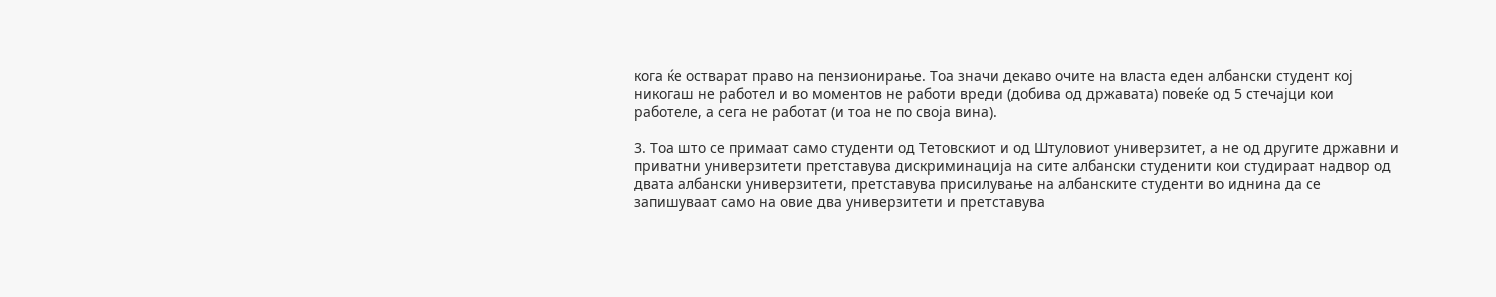кога ќе остварат право на пензионирање. Тоа значи декаво очите на власта еден албански студент кој никогаш не работел и во моментов не работи вреди (добива од државата) повеќе од 5 стечајци кои работеле, а сега не работат (и тоа не по своја вина).

3. Тоа што се примаат само студенти од Тетовскиот и од Штуловиот универзитет, а не од другите државни и приватни универзитети претставува дискриминација на сите албански студенити кои студираат надвор од двата албански универзитети, претставува присилување на албанските студенти во иднина да се запишуваат само на овие два универзитети и претставува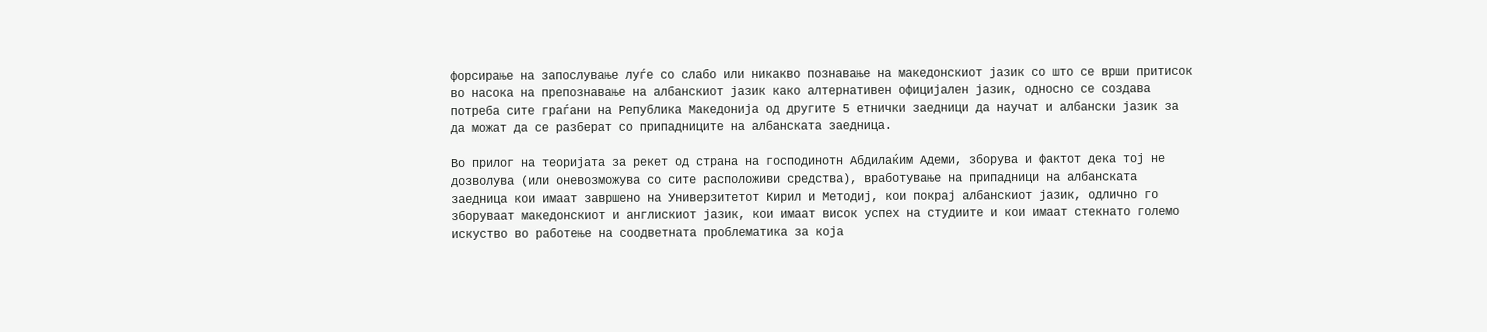форсирање на запослување луѓе со слабо или никакво познавање на македонскиот јазик со што се врши притисок во насока на препознавање на албанскиот јазик како алтернативен официјален јазик, односно се создава потреба сите граѓани на Република Македонија од другите 5 етнички заедници да научат и албански јазик за да можат да се разберат со припадниците на албанската заедница.

Во прилог на теоријата за рекет од страна на господинотн Абдилаќим Адеми, зборува и фактот дека тој не дозволува (или оневозможува со сите расположиви средства), вработување на припадници на албанската заедница кои имаат завршено на Универзитетот Кирил и Методиј, кои покрај албанскиот јазик, одлично го зборуваат македонскиот и англискиот јазик, кои имаат висок успех на студиите и кои имаат стекнато големо искуство во работење на соодветната проблематика за која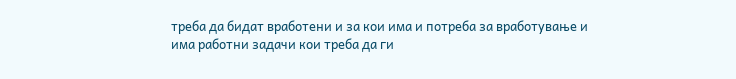треба да бидат вработени и за кои има и потреба за вработување и има работни задачи кои треба да ги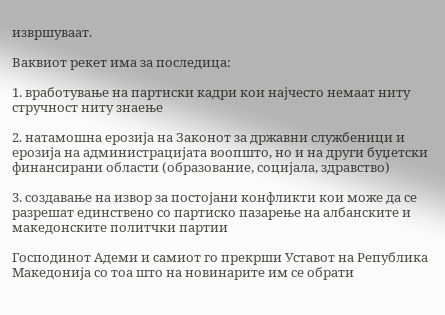извршуваат.

Ваквиот рекет има за последица:

1. вработување на партиски кадри кои најчесто немаат ниту стручност ниту знаење

2. натамошна ерозија на Законот за државни службеници и ерозија на администрацијата воопшто, но и на други буџетски финансирани области (образование, социјала, здравство)

3. создавање на извор за постојани конфликти кои може да се разрешат единствено со партиско пазарење на албанските и македонските политчки партии

Господинот Адеми и самиот го прекрши Уставот на Република Македонија со тоа што на новинарите им се обрати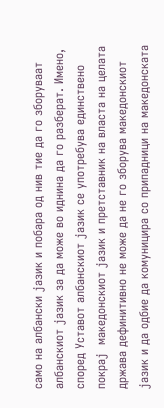само на албански јазик и побара од нив тие да го зборуваат албанскиот јазик за да може во иднина да го разберат. Имено, според Уставот албанскиот јазик се употребува единствено покрај  македонскиот јазик и претставник на власта на целата држава дефинитивно не може да не го зборува македонскиот јазик и да одбие да комуницира со припадници на македонската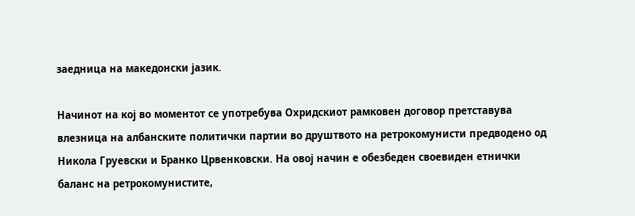заедница на македонски јазик.

Начинот на кој во моментот се употребува Охридскиот рамковен договор претставува влезница на албанските политички партии во друштвото на ретрокомунисти предводено од Никола Груевски и Бранко Црвенковски. На овој начин е обезбеден своевиден етнички баланс на ретрокомунистите,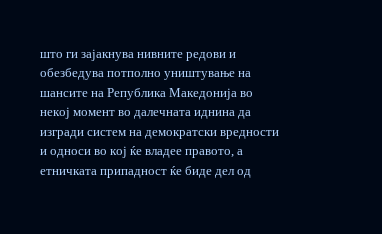што ги зајакнува нивните редови и обезбедува потполно уништување на шансите на Република Македонија во некој момент во далечната иднина да изгради систем на демократски вредности и односи во кој ќе владее правото, а етничката припадност ќе биде дел од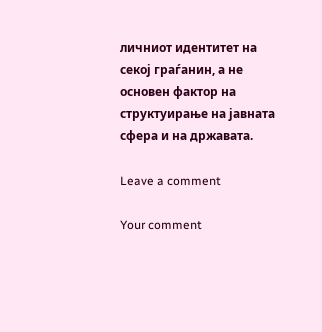личниот идентитет на секој граѓанин, а не основен фактор на структуирање на јавната сфера и на државата.

Leave a comment

Your comment